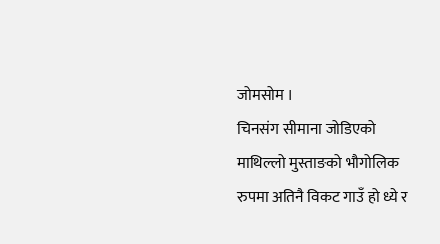जोमसोम ।
चिनसंग सीमाना जोडिएको माथिल्लो मुस्ताङको भौगोलिक रुपमा अतिनै विकट गाउँ हो ध्ये र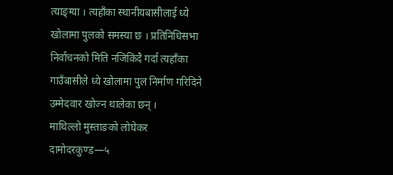त्याङ्ग्या । त्यहाँका स्थानीयबासीलाई ध्ये खोलामा पुलको समस्या छ । प्रतिनिधिसभा निर्वाचनको मिति नजिकिंदै गर्दा त्यहाँका गाउँबासीले ध्ये खोलामा पुल निर्माण गरिदिने उम्मेदवार खोज्न थालेका छन् ।
माथिल्लो मुस्ताङको लोघेकर दामोदरकुण्ड—५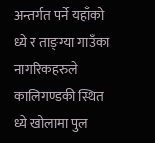अन्तर्गत पर्ने यहाँको ध्ये र ताङ्ग्या गाउँका नागरिकहरुले कालिगण्डकी स्थित ध्ये खोलामा पुल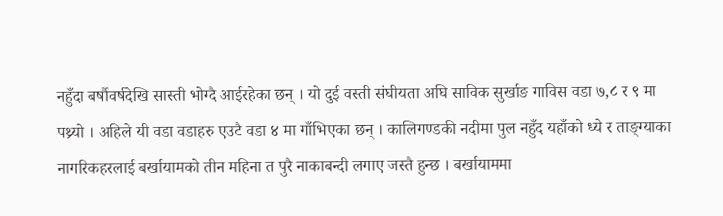नहुँदा बर्षौवर्षदेखि सास्ती भोग्दै आईरहेका छन् । यो दुई वस्ती संघीयता अघि साविक सुर्खाङ गाविस वडा ७,८ र ९ मा पथ्र्यो । अहिले यी वडा वडाहरु एउटै वडा ४ मा गाँभिएका छन् । कालिगण्डकी नदीमा पुल नहुँद यहाँको ध्ये र ताङ्ग्याका नागरिकहरलाई बर्खायामको तीन महिना त पुरै नाकाबन्दी लगाए जस्तै हुन्छ । बर्खायाममा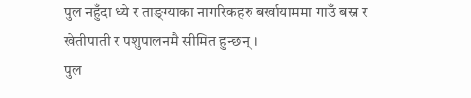पुल नहुँदा ध्ये र ताङ्ग्याका नागरिकहरु बर्खायाममा गाउँ बस्न र खेतीपाती र पशुपालनमै सीमित हुन्छन् ।
पुल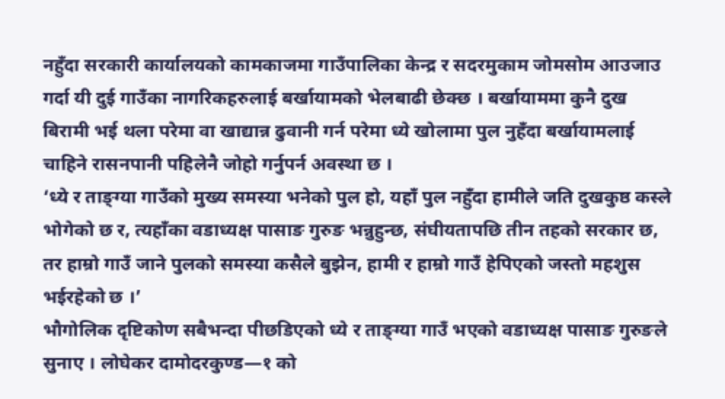नहुँदा सरकारी कार्यालयको कामकाजमा गाउँपालिका केन्द्र र सदरमुकाम जोमसोम आउजाउ गर्दा यी दुई गाउँका नागरिकहरुलाई बर्खायामको भेलबाढी छेक्छ । बर्खायाममा कुनै दुख बिरामी भई थला परेमा वा खाद्यान्न ढुवानी गर्न परेमा ध्ये खोलामा पुल नुहँदा बर्खायामलाई चाहिने रासनपानी पहिलेनै जोहो गर्नुपर्न अवस्था छ ।
‘ध्ये र ताङ्ग्या गाउँको मुख्य समस्या भनेको पुल हो, यहाँ पुल नहुँदा हामीले जति दुखकुष्ठ कस्ले भोगेको छ र, त्यहाँका वडाध्यक्ष पासाङ गुरुङ भन्नुहुन्छ, संघीयतापछि तीन तहको सरकार छ, तर हाम्रो गाउँ जाने पुलको समस्या कसैले बुझेन, हामी र हाम्रो गाउँ हेपिएको जस्तो महशुस भईरहेको छ ।’
भौगोलिक दृष्टिकोण सबैभन्दा पीछडिएको ध्ये र ताङ्ग्या गाउँ भएको वडाध्यक्ष पासाङ गुरुङले सुनाए । लोघेकर दामोदरकुण्ड—१ को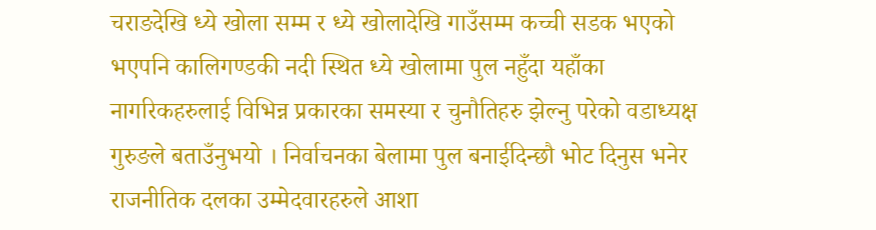चराङदेखि ध्ये खोला सम्म र ध्ये खोलादेखि गाउँसम्म कच्ची सडक भएको भएपनि कालिगण्डकी नदी स्थित ध्ये खोलामा पुल नहुँदा यहाँका नागरिकहरुलाई विभिन्न प्रकारका समस्या र चुनौतिहरु झेल्नु परेको वडाध्यक्ष गुरुङले बताउँनुभयो । निर्वाचनका बेलामा पुल बनाईदिन्छौ भोट दिनुस भनेर राजनीतिक दलका उम्मेदवारहरुले आशा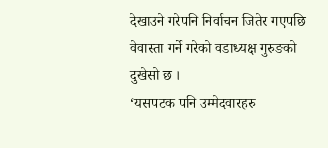देखाउने गरेपनि निर्वाचन जितेर गएपछि वेवास्ता गर्ने गरेको वडाध्यक्ष गुरुङको दुखेसो छ ।
‘यसपटक पनि उम्मेदवारहरु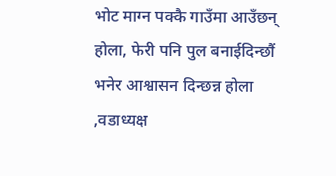भोट माग्न पक्कै गाउँमा आउँछन् होला, फेरी पनि पुल बनाईदिन्छौं भनेर आश्वासन दिन्छन्न होला ,वडाध्यक्ष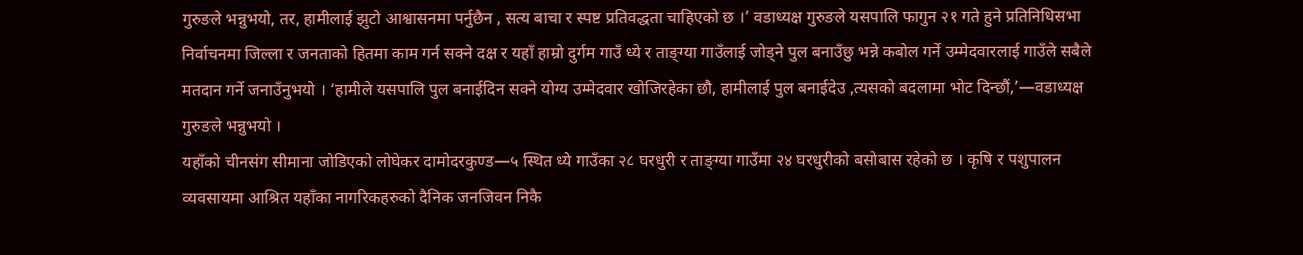गुरुङले भन्नुभयो, तर, हामीलाई झुटो आश्वासनमा पर्नुछैन , सत्य बाचा र स्पष्ट प्रतिवद्धता चाहिएको छ ।’ वडाध्यक्ष गुरुङले यसपालि फागुन २१ गते हुने प्रतिनिधिसभा निर्वाचनमा जिल्ला र जनताको हितमा काम गर्न सक्ने दक्ष र यहाँ हाम्रो दुर्गम गाउँ ध्ये र ताङ्ग्या गाउँलाई जोड्ने पुल बनाउँछु भन्ने कबोल गर्ने उम्मेदवारलाई गाउँले सबैले मतदान गर्ने जनाउँनुभयो । ‘हामीले यसपालि पुल बनाईदिन सक्ने योग्य उम्मेदवार खोजिरहेका छौ, हामीलाई पुल बनाईदेउ ,त्यसको बदलामा भोट दिन्छौं,’—वडाध्यक्ष गुरुङले भन्नुभयो ।
यहाँको चीनसंग सीमाना जोडिएको लोघेकर दामोदरकुण्ड—५ स्थित ध्ये गाउँका २८ घरधुरी र ताङ्ग्या गाउँमा २४ घरधुरीको बसोबास रहेको छ । कृषि र पशुपालन व्यवसायमा आश्रित यहाँका नागरिकहरुको दैनिक जनजिवन निकै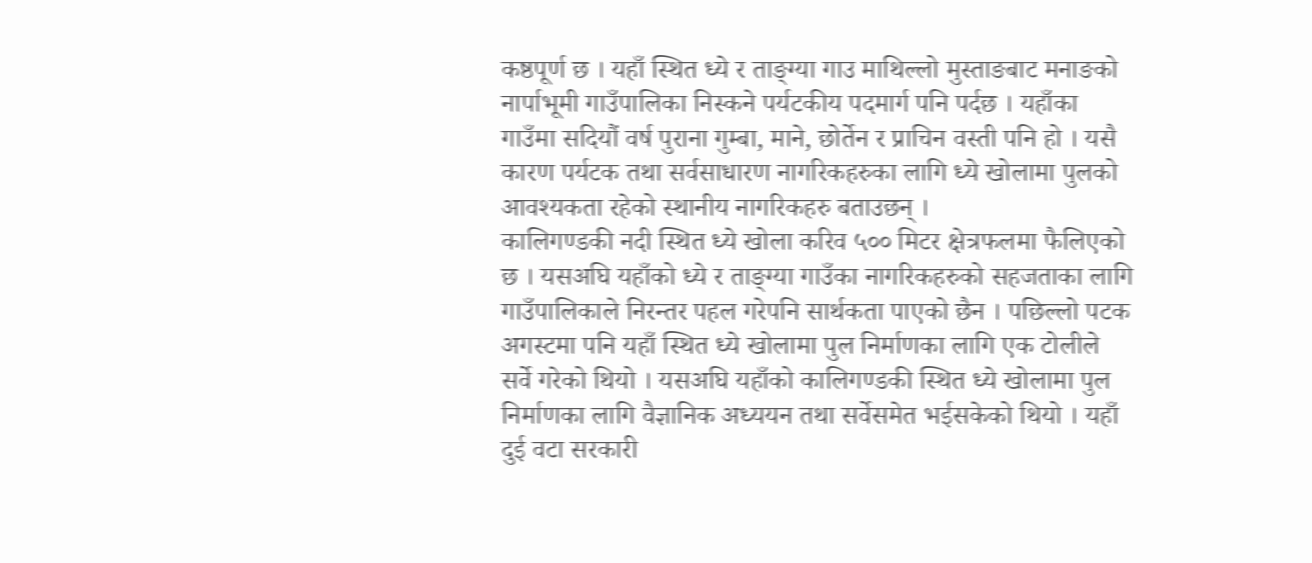कष्ठपूर्ण छ । यहाँ स्थित ध्ये र ताङ्ग्या गाउ माथिल्लो मुस्ताङबाट मनाङको नार्पाभूमी गाउँपालिका निस्कने पर्यटकीय पदमार्ग पनि पर्दछ । यहाँका गाउँमा सदियौं वर्ष पुराना गुम्बा, माने, छोर्तेन र प्राचिन वस्ती पनि हो । यसै कारण पर्यटक तथा सर्वसाधारण नागरिकहरुका लागि ध्ये खोलामा पुलको आवश्यकता रहेको स्थानीय नागरिकहरु बताउछन् ।
कालिगण्डकी नदी स्थित ध्ये खोला करिव ५०० मिटर क्षेत्रफलमा फैलिएको छ । यसअघि यहाँको ध्ये र ताङ्ग्या गाउँका नागरिकहरुको सहजताका लागि गाउँपालिकाले निरन्तर पहल गरेपनि सार्थकता पाएको छैन । पछिल्लो पटक अगस्टमा पनि यहाँ स्थित ध्ये खोलामा पुल निर्माणका लागि एक टोलीले सर्वे गरेको थियो । यसअघि यहाँको कालिगण्डकी स्थित ध्ये खोलामा पुल निर्माणका लागि वैज्ञानिक अध्ययन तथा सर्वेसमेत भईसकेको थियो । यहाँ दुई वटा सरकारी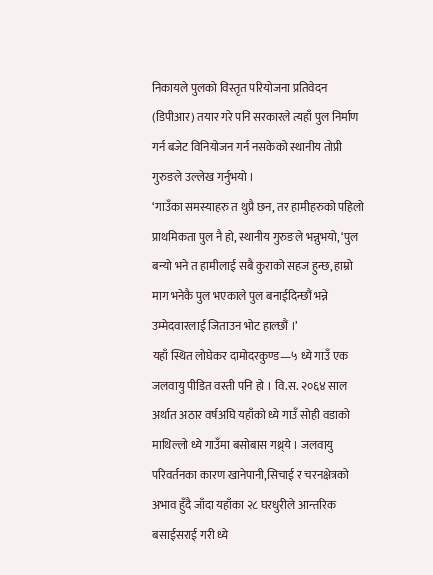निकायले पुलको विस्तृत परियोजना प्रतिवेदन (डिपीआर) तयार गरे पनि सरकारले त्यहाँ पुल निर्माण गर्न बजेट विनियोजन गर्न नसकेको स्थानीय तोप्री गुरुङले उल्लेख गर्नुभयो ।
‘गाउँका समस्याहरु त थुप्रै छन, तर हामीहरुको पहिलो प्राथमिकता पुल नै हो, स्थानीय गुरुङले भन्नुभयो, ‘पुल बन्यो भने त हामीलाई सबै कुराको सहज हुन्छ, हाम्रो माग भनेकै पुल भएकाले पुल बनाईदिन्छौं भन्ने उम्मेदवारलाई जिताउन भोट हाल्छौं ।’
यहाँ स्थित लोघेकर दामोदरकुण्ड—५ ध्ये गाउँ एक जलवायु पीडित वस्ती पनि हो । वि.स. २०६४ साल अर्थात अठार वर्षअघि यहाँको ध्ये गाउँ सोही वडाको माथिल्लो ध्ये गाउँमा बसोबास गथ्र्ये । जलवायु परिवर्तनका कारण खानेपानी,सिचाई र चरनक्षेत्रको अभाव हुँदै जाँदा यहाँका २८ घरधुरीले आन्तरिक बसाईसराई गरी ध्ये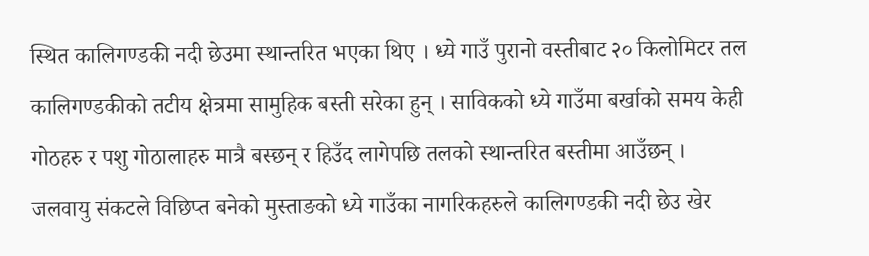स्थित कालिगण्डकी नदी छेउमा स्थान्तरित भएका थिए । ध्ये गाउँ पुरानो वस्तीबाट २० किलोमिटर तल कालिगण्डकीको तटीय क्षेत्रमा सामुहिक बस्ती सरेका हुन् । साविकको ध्ये गाउँमा बर्खाको समय केही गोठहरु र पशु गोठालाहरु मात्रै बस्छन् र हिउँद लागेपछि तलको स्थान्तरित बस्तीमा आउँछन् ।
जलवायु संकटले विछिप्त बनेको मुस्ताङको ध्ये गाउँका नागरिकहरुले कालिगण्डकी नदी छेउ खेर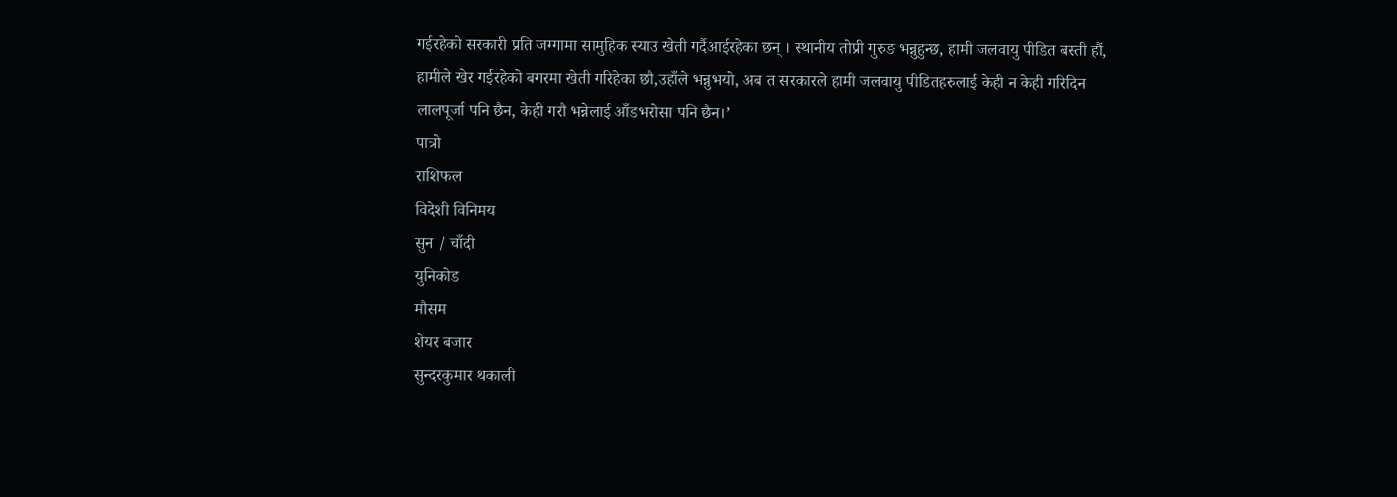गईरहेको सरकारी प्रति जग्गामा सामुहिक स्याउ खेती गर्दैआईरहेका छन् । स्थानीय तोप्री गुरुङ भन्नुहुन्छ, हामी जलवायु पीडित बस्ती हौं, हामीले खेर गईरहेको बगरमा खेती गरिहेका छौ,उहाँले भन्नुभयो, अब त सरकारले हामी जलवायु पीडितहरुलाई केही न केही गरिदिन लालपूर्जा पनि छैन, केही गरौ भन्नेलाई आँडभरोसा पनि छैन।’
पात्रो
राशिफल
विदेशी विनिमय
सुन / चाँदी
युनिकोड
मौसम
शेयर बजार
सुन्दरकुमार थकाली